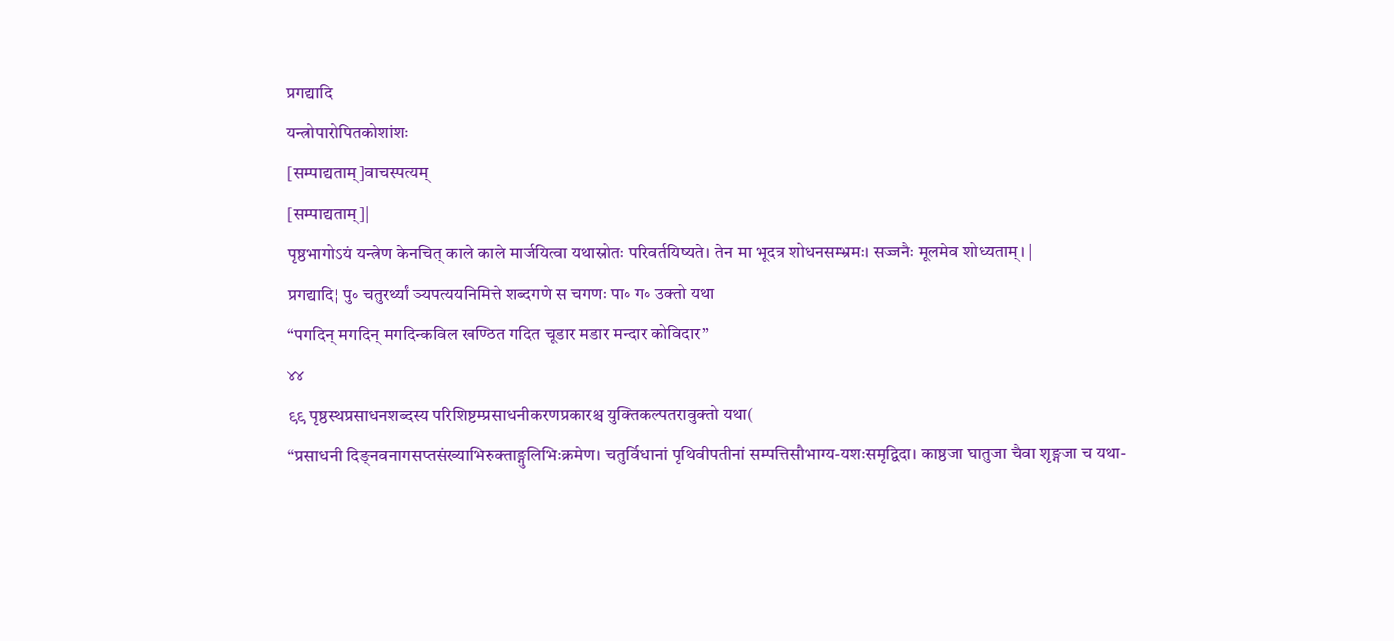प्रगद्यादि
यन्त्रोपारोपितकोशांशः
[सम्पाद्यताम्]वाचस्पत्यम्
[सम्पाद्यताम्]|
पृष्ठभागोऽयं यन्त्रेण केनचित् काले काले मार्जयित्वा यथास्रोतः परिवर्तयिष्यते। तेन मा भूदत्र शोधनसम्भ्रमः। सज्जनैः मूलमेव शोध्यताम्। |
प्रगद्यादि¦ पु॰ चतुरर्थ्यां ञ्यपत्ययनिमित्ते शब्दगणे स चगणः पा॰ ग॰ उक्तो यथा
“पगदिन् मगदिन् मगदिन्कविल खण्ठित गदित चूडार मडार मन्दार कोविदार”
४४
९९ पृष्ठस्थप्रसाधनशब्दस्य परिशिष्टम्प्रसाधनीकरणप्रकारश्च युक्तिकल्पतरावुक्तो यथा(
“प्रसाधनी दिङ्नवनागसप्तसंख्याभिरुक्ताङ्गुलिभिःक्रमेण। चतुर्विधानां पृथिवीपतीनां सम्पत्तिसौभाग्य-यशःसमृद्विदा। काष्ठजा घातुजा चैवा शृङ्गजा च यथा-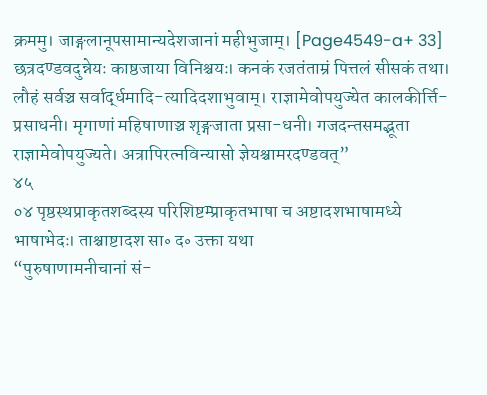क्रममु। जाङ्गलानूपसामान्यदेशजानां महीभुजाम्। [Page4549-a+ 33] छत्रदण्डवदुन्नेयः काष्ठजाया विनिश्चयः। कनकं रजतंताम्रं पित्तलं सीसकं तथा। लौहं सर्वञ्च सर्वार्द्धमादि-त्यादिदशाभुवाम्। राज्ञामेवोपयुज्येत कालकीर्त्ति-प्रसाधनी। मृगाणां महिषाणाञ्च शृङ्गजाता प्रसा-धनी। गजदन्तसमद्भूता राज्ञामेवोपयुज्यते। अत्रापिरत्नविन्यासो ज्ञेयश्चामरदण्डवत्”
४५
०४ पृष्ठस्थप्राकृतशब्दस्य परिशिष्टम्प्राकृतभाषा च अष्टादशभाषामध्ये भाषाभेदः। ताश्चाष्टादश सा॰ द॰ उक्ता यथा
“पुरुषाणामनीचानां सं-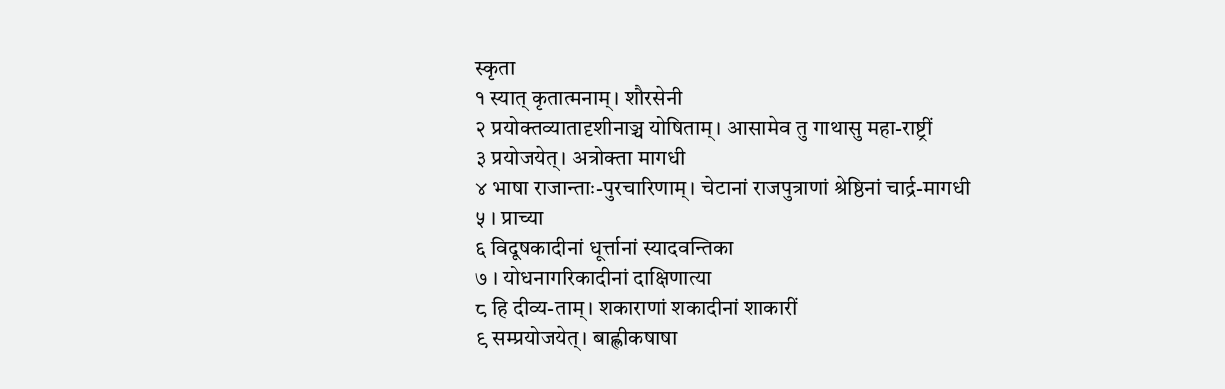स्कृता
१ स्यात् कृतात्मनाम्। शौरसेनी
२ प्रयोक्तव्यातादृशीनाञ्च योषिताम्। आसामेव तु गाथासु महा-राष्ट्रीं
३ प्रयोजयेत्। अत्रोक्ता मागधी
४ भाषा राजान्ताः-पुरचारिणाम्। चेटानां राजपुत्राणां श्रेष्ठिनां चार्द्र-मागधी
५ । प्राच्या
६ विदूषकादीनां धूर्त्तानां स्यादवन्तिका
७ । योधनागरिकादीनां दाक्षिणात्या
८ हि दीव्य-ताम्। शकाराणां शकादीनां शाकारीं
९ सम्प्रयोजयेत्। बाह्लीकषाषा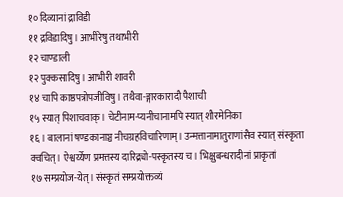१० दिव्यानां द्राविडी
११ द्रविडादिषु। आभीरेषु तथाभीरी
१२ चाण्डाली
१२ पुक्कसादिषु। आभीरी शावरी
१४ चापि काष्ठपत्रोपजीविषु। तथैवा-ङ्गारकारादौ पैशाची
१५ स्यात् पिशाचवाक्। चेटीनाम-प्यनीचानामपि स्यात् शौरमेनिका
१६ । बालानां षण्डकानाञ्च नीचग्रहविचारिणाम्। उन्मत्तानामातुराणांसैव स्यात् संस्कृता क्वचित्। ऐश्वर्य्येण प्रमत्तस्य दारिद्र्यो-पस्कृतस्य च। भिक्षुबन्धरादीनां प्राकृतां
१७ सम्प्रयोज-येत्। संस्कृतं सम्प्रयोक्तव्यं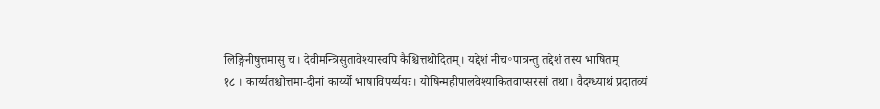लिङ्गिनीषुत्तमासु च। देवीमन्त्रिसुतावेश्यास्वपि कैश्चित्तथोदितम्। यद्देशं नीच॰पात्रन्तु तद्देशं तस्य भाषितम्
१८ । कार्य्यतश्चोत्तमा-दीनां कार्य्यो भाषाविपर्य्ययः। योषिन्महीपालवेश्याकितवाप्सरसां तथा। वैदग्ध्याथं प्रदातव्यं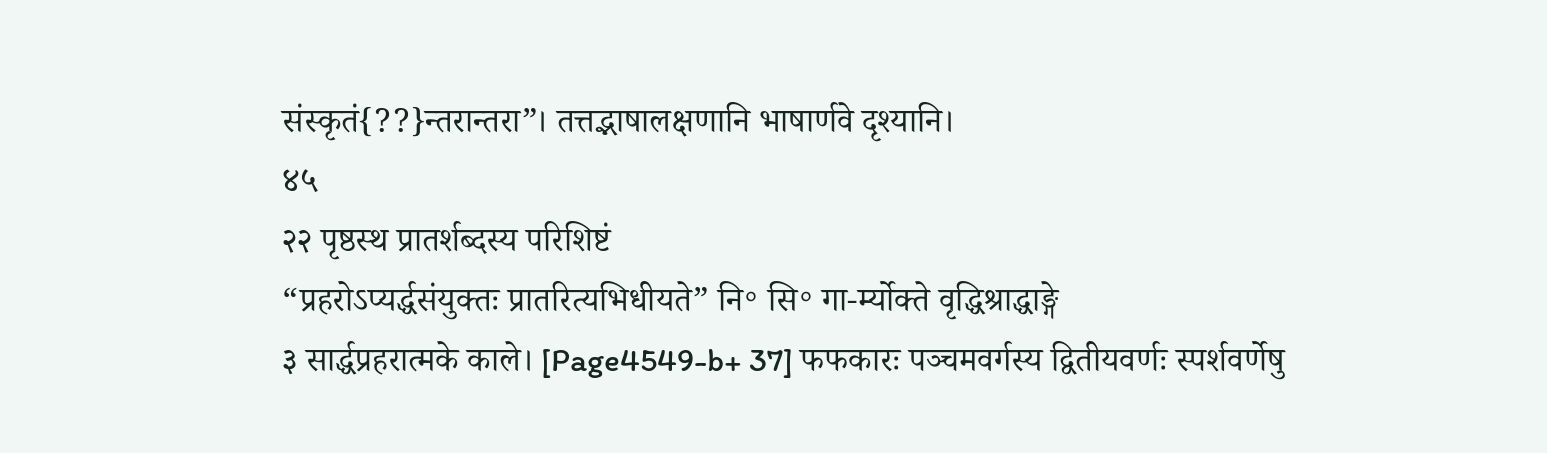संस्कृतं{??}न्तरान्तरा”। तत्तद्भाषालक्षणानि भाषार्णवे दृश्यानि।
४५
२२ पृष्ठस्थ प्रातर्शब्दस्य परिशिष्टं
“प्रहरोऽप्यर्द्धसंयुक्तः प्रातरित्यभिधीयते” नि॰ सि॰ गा-र्म्योक्ते वृद्धिश्राद्धाङ्गे
३ सार्द्धप्रहरात्मके काले। [Page4549-b+ 37] फफकारः पञ्चमवर्गस्य द्वितीयवर्णः स्पर्शवर्णेषु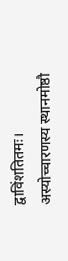द्वाविंशतितमः। अस्योच्चारणस्य स्थानमोष्ठौ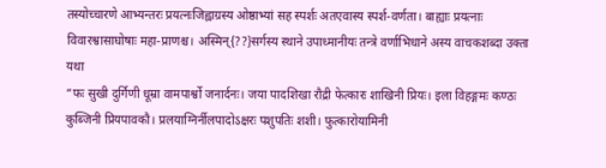तस्योच्चारणे आभ्यन्तरः प्रयत्नःजिह्वाग्रस्य ओष्ठाभ्यां सह स्पर्शः अतएवास्य स्पर्श-वर्णता। बाह्याः प्रयत्नाः विवारश्वासाघोषाः महा-प्राणश्च। अस्मिन्{??}सर्गस्य स्थाने उपाध्मानीयः तन्त्रे वर्णाभिधाने अस्य वाचकशब्दा उक्ता यथा
“फः सुखी दुर्गिणी धूम्रा वामपार्श्वो जनार्दनः। जया पादशिखा रौद्री फेत्कारः शाखिनी प्रियः। इला विहङ्गमः कण्ठः कुब्जिनी प्रियपावकौ। प्रलयाग्निर्नीलपादोऽक्षरः पशुपतिः शशी। फुत्कारोयामिनी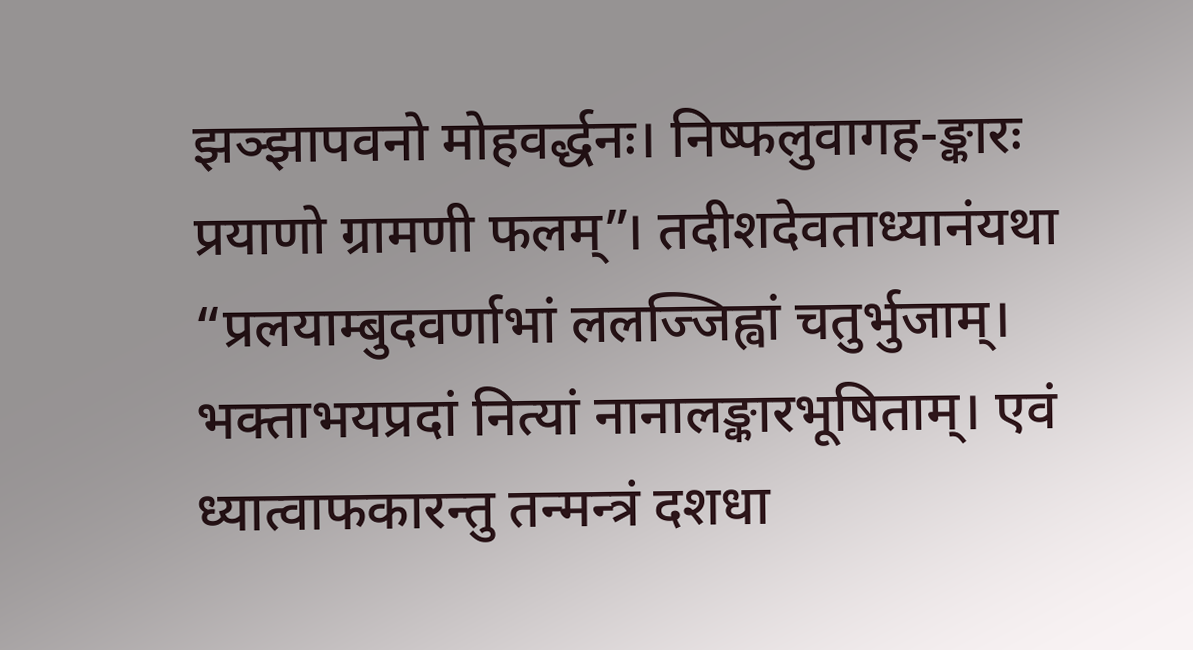झञ्झापवनो मोहवर्द्धनः। निष्फलुवागह-ङ्कारः प्रयाणो ग्रामणी फलम्”। तदीशदेवताध्यानंयथा
“प्रलयाम्बुदवर्णाभां ललज्जिह्वां चतुर्भुजाम्। भक्ताभयप्रदां नित्यां नानालङ्कारभूषिताम्। एवं ध्यात्वाफकारन्तु तन्मन्त्रं दशधा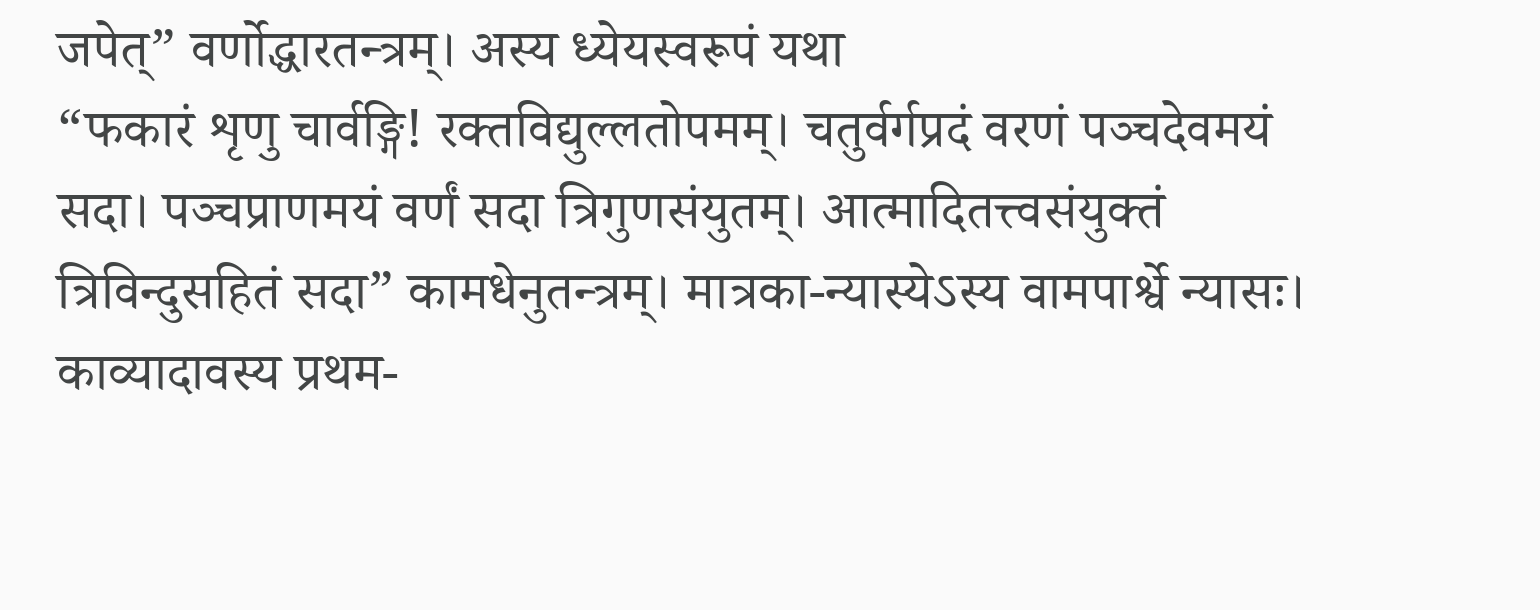जपेत्” वर्णोद्धारतन्त्रम्। अस्य ध्येयस्वरूपं यथा
“फकारं शृणु चार्वङ्गि! रक्तविद्युल्लतोपमम्। चतुर्वर्गप्रदं वरणं पञ्चदेवमयं सदा। पञ्चप्राणमयं वर्णं सदा त्रिगुणसंयुतम्। आत्मादितत्त्वसंयुक्तं त्रिविन्दुसहितं सदा” कामधेनुतन्त्रम्। मात्रका-न्यास्येऽस्य वामपार्श्वे न्यासः। काव्यादावस्य प्रथम-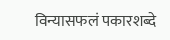विन्यासफलं पकारशब्दे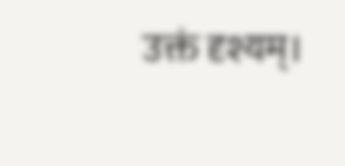उक्तं दृश्यम्।